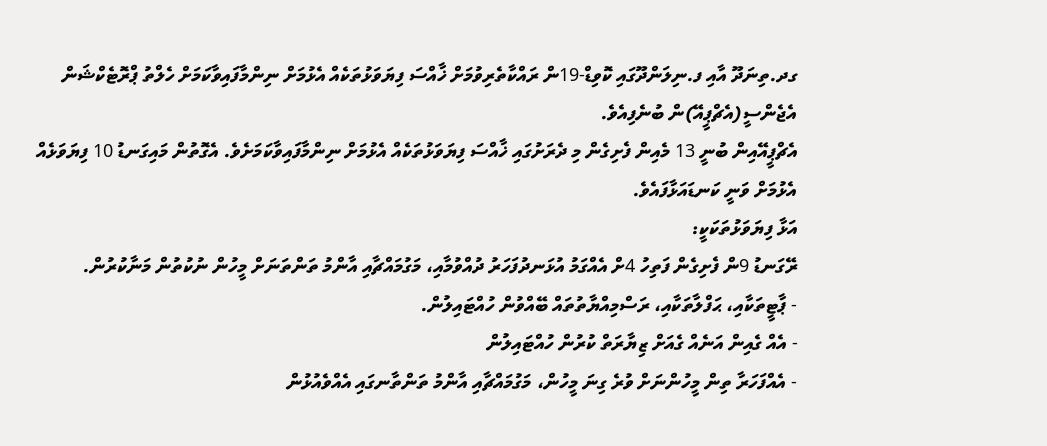ގދ.ތިނަދޫ އާއި ފ.ނިލަންދޫގައި ކޮވިޑް-19ން ރައްކާތެރިވުމަށް ޚާއްސަ ފިޔަވަޅުތަކެއް އެޅުމަށް ނިންމާފައިވާކަމަށް ހެލްތު ޕްރޮޓެކްޝަން އެޖެންސީ(އެޗްޕީއޭ)ން ބުނެފިއެވެ.
އެޗްޕީއޭއިން ބުނީ 13 މެއިން ފެށިގެން މި ދެރަށުގައި ޚާއްސަ ފިޔަވަޅުތަކެއް އެޅުމަށް ނިންމާފައިވާކަމަށެވެ. އެގޮތުން މައިގަނޑު 10 ފިޔަވަޅެއް އެޅުމަށް ވަނީ ކަނޑައަޅާފައެވެ.
އަޅާ ފިޔަވަޅުތަކަކީ:
ރޭގަނޑު 9ން ފެށިގެން ފަތިހު 4ށް އެއްގަމު އުޅަނދުފަހަރު ދުއްވުމާއި، މަގުމައްޗާއި އާންމު ތަންތަނަށް މީހުން ނުކުތުން މަނާކުރުން.
- ޕާޓީތަކާއި، ޙަފްލާތަކާއި، ރަސްމިއްޔާތުތައް ބޭއްވުން ހުއްޓައިލުން.
- އެއް ގެއިން އަނެއް ގެއަށް ޒިޔާރަތް ކުރުން ހުއްޓައިލުން
- އެއްފަހަރާ ތިން މީހުންނަށް ވުރެ ގިނަ މީހުން، މަގުމައްޗާއި އާންމު ތަންތާނގައި އެއްވެއުޅުން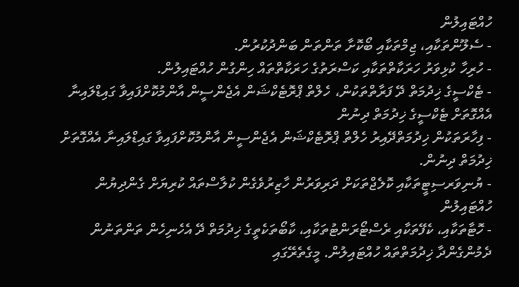ހުއްޓައިލުން
- ސެލޫންތަކާއި، ޖިމްތަކާއި ބޯކޮށާ ތަންތަން ބަންދުކުރުން.
- ހުރިހާ ކުޅިވަރު ހަރަކާތްތަކާއި ކަސްރަތުގެ ހަރަކާތްތައް ހިންގުން ހުއްޓައިލުން.
- ޓެކްސީގެ ޚިދުމަތް ދޭ ފަރާތްތަކުން، ހެލްތް ޕްރޮޓެކްޝަން އެޖެންސީން އާންމުކޮށްފައިވާ ގައިޑްލައިނާ އެއްގޮތަށް ޓެކްސީގެ ޚިދުމަތް ދިނުން
- ފިހާރަތަކުން ޚިދުމަތްދޭއިރު ހެލްތް ޕްރޮޓެކްޝަން އެޖެންސީން އާންމުކޮށްފައިވާ ގައިޑްލައިނާ އެއްގޮތަށް ޚިދުމަތް ދިނުން.
- ޔުނިވަރސިޓީތަކާއި ކޮލެޖްތަކަށް ދަރިވަރުން ހާޒިރުވެގެން ކުލާސްތައް ކުރިޔަށް ގެންދިޔުން ހުއްޓައިލުން
- ހޮޓާތަކާއި، ކެފޭތަކާއި ރެސްޓޯރަންޓުތަކާއި، ކާބޯތަކެތީގެ ޚިދުމަތް ދޭ އެހެނިހެން ތަންތަނުން ދެމުންގެންދާ ޚިދުމަތްތައް ހުއްޓައިލުން. މީގެތެރޭގައި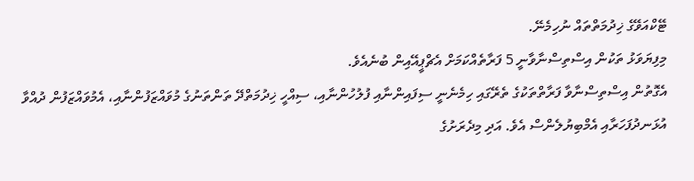ޓޭކްއަވޭގެ ޚިދުމަތްތައް ނުހިމެނޭ.
މިފިޔަވަޅު ތަކުން އިސްތިސްނާވާނީ 5 ފަރާތެއްކަމަށް އެޗްޕީއޭއިން ބުނެއެވެ.
އެގޮތުން އިސްތިސްނާވާ ފަރާތްތަކުގެ ތެރޭގައި ހިމެނެނީ ސިފައިންނާއި ފުލުހުންނާއި، ސިއްހީ ޚިދުމަތްދޭ ތަންތަނުގެ މުވައްޒަފުންނާއި، އެމުވައްޒަފުން ދުއްވާ އުޅަނދުފަހަރާއި އެމްބިޔުލެންސް އެވެ. އަދި މިދެރަށުގެ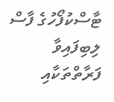ޓާސްކުފޯހުގެ ފާސް ލިބިފައިވާ ފަރާތްތަކާއި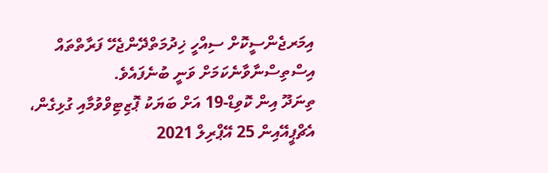އިމަރޖެންސީކޮށް ސިއްހީ ޚިދުމަތްދޭންޖެހޭ ފަރާތްތައް އިސްތިސްނާވާނެކަމަށް ވަނީ ބުނެފައެވެ.
ތިނަދޫ އިން ކޮވިޑް-19 އަށް ބަޔަކު ޕޮޒިޓިވްވުމާއި ގުޅިގެން، އެޗްޕީއޭއިން 25 އޭޕްރިލް 2021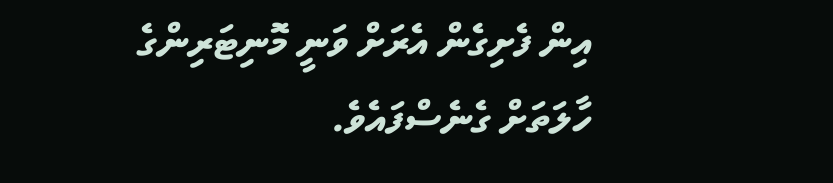އިން ފެށިގެން އެރަށް ވަނީ މޮނިޓަރިންގެ ހާލަތަށް ގެނެސްފައެވެ.